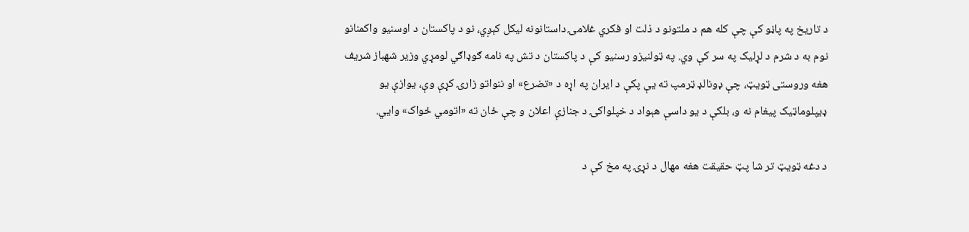د تاریخ په پاڼو کې چې کله هم د ملتونو د ذلت او فکري غلامۍ داستانونه لیکل کېږي، نو د پاکستان د اوسنیو واکمنانو نوم به د شرم د لړلیک په سر کې وي. په ټولنیزو رسنیو کې د پاکستان د تش په نامه ګوډاګي لومړي وزیر شهباز شریف هغه وروستی ټویټ، چې ډونالډ ټرمپ ته یې پکې د ایران په اړه د «تضرع» او ننواتو زارۍ کړې وې، یوازې یو ډیپلوماټیک پیغام نه و، بلکې د یو داسې هېواد د خپلواکۍ د جنازې اعلان و چې ځان ته «اتومي ځواک» وايي.

د دغه ټویټ تر شا پټ حقیقت هغه مهال د نړۍ په مخ کې د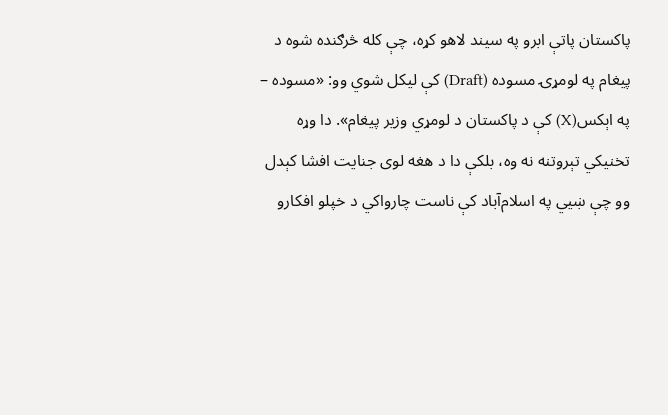پاکستان پاتې ابرو په سیند لاهو کړه، چې کله څرګنده شوه د پیغام په لومړۍ مسوده (Draft) کې لیکل شوي وو: «مسوده – په اېکس(X) کې د پاکستان د لومړي وزیر پیغام». دا وړه تخنیکي تېروتنه نه وه، بلکې دا د هغه لوی جنایت افشا کېدل وو چې ښيي په اسلام‌آباد کې ناست چارواکي د خپلو افکارو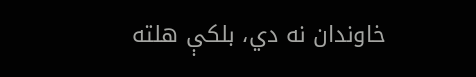خاوندان نه دي، بلکې هلته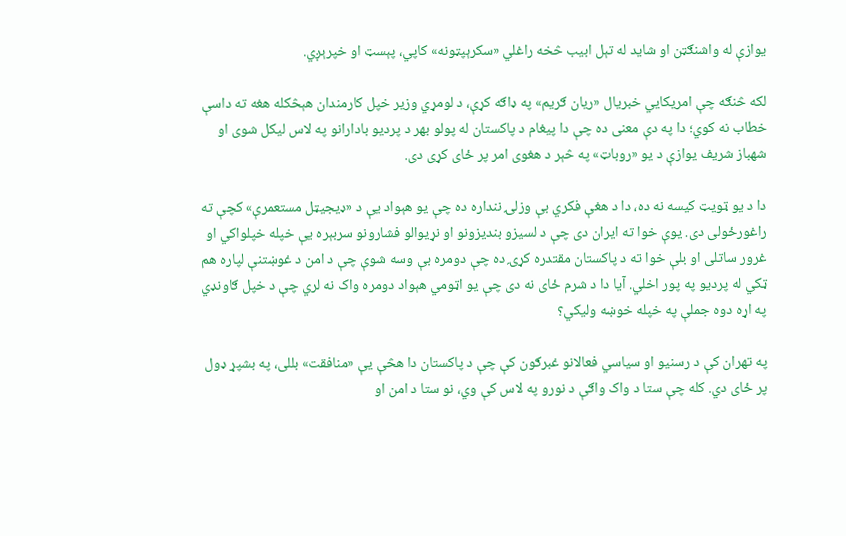یوازې له واشنګټن او شاید له تېل ابیب څخه راغلي «سکرېپټونه» کاپي، پېسټ او خپرېږي.

لکه څنګه چې امریکایي خبریال «ریان ګریم» په ډاګه کړې، د لومړي وزیر خپل کارمندان هېڅکله هغه ته داسې خطاب نه کوي؛ دا په دې معنی ده چې دا پیغام د پاکستان له پولو بهر د پردیو بادارانو په لاس لیکل شوی او شهباز شریف یوازې د یو «روباټ» په څېر د هغوی امر پر ځای کړی دی.

دا د یو ټویټ کیسه نه ده، دا د هغې فکري بې وزلۍ ننداره ده چې یو هېواد یې د «ډیجیټل مستعمرې» کچې ته راغورځولی دی. یوې خوا ته ایران دی چې د لسیزو بندیزونو او نړیوالو فشارونو سربېره یې خپله خپلواکي او غرور ساتلی او بلې خوا ته د پاکستان مقتدره کړۍ ده چې دومره بې وسه شوې چې د امن د غوښتنې لپاره هم ټکي له پردیو په پور اخلي. آیا دا د شرم ځای نه دی چې یو اټومي هېواد دومره واک نه لري چې د خپل ګاونډي په اړه دوه جملې په خپله خوښه ولیکي؟

په تهران کې د رسنیو او سیاسي فعالانو غبرګون کې چې د پاکستان دا هڅې یې «منافقت» بللی، په بشپړ ډول پر ځای دي. کله چې ستا د واک واګې د نورو په لاس کې وي، نو ستا د امن او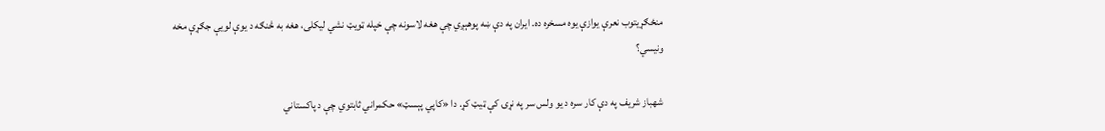منځګړیتوب نعرې یوازې یوه مسخره ده. ایران په دې ښه پوهېږي چې هغه لاسونه چې خپله ټویټ نشي لیکلی، هغه به څنګه د یوې لویې جګړې مخه ونیسي؟

شهباز شریف په دې کار سره د یو ولس سر په نړۍ کې ټیټ کړ. دا «کاپي پېسټ» حکمراني ثابتوي چې د پاکستاني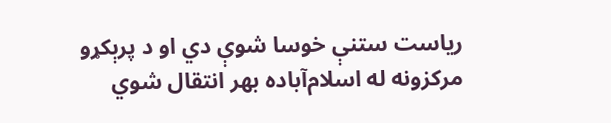ریاست ستنې خوسا شوې دي او د پرېکړو مرکزونه له اسلام‌آباده بهر انتقال شوي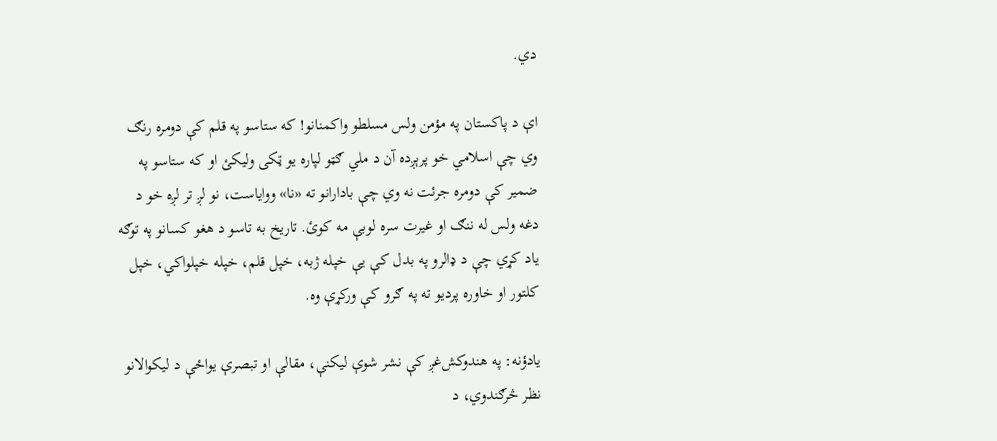دي.

اې د پاکستان په مؤمن ولس مسلطو واکمنانو! که ستاسو په قلم کې دومره رنګ وي چې اسلامي خو پرېږده آن د ملي ګټو لپاره یو ټکی ولیکئ او که ستاسو په ضمیر کې دومره جرئت نه وي چې بادارانو ته «نا» ووایاست، نو لږ تر لږه خو د دغه ولس له ننګ او غیرت سره لوبې مه کوئ. تاریخ به تاسو د هغو کسانو په توګه یاد کړي چې د ډالرو په بدل کې یې خپله ژبه، خپل قلم، خپله خپلواکي، خپل کلتور او خاوره پردیو ته په ګرو کې ورکړې وه.

یادؤنه: په هندوکش‌غږ کې نشر شوې لیکنې، مقالې او تبصرې یواځې د لیکوالانو نظر څرګندوي، د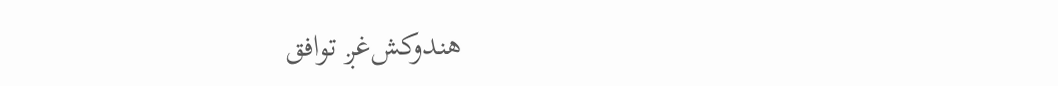هندوکش‌غږ توافق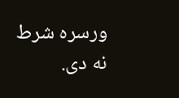ورسره شرط نه دی.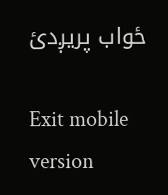ځواب پریږدئ

Exit mobile version